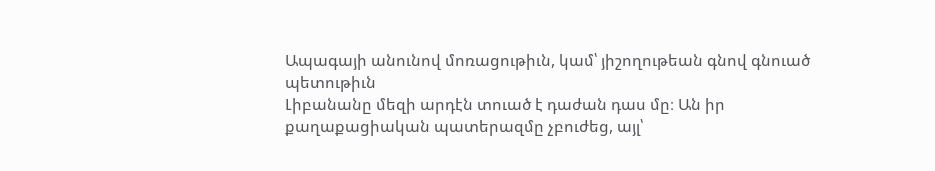Ապագայի անունով մոռացութիւն, կամ՝ յիշողութեան գնով գնուած պետութիւն
Լիբանանը մեզի արդէն տուած է դաժան դաս մը։ Ան իր քաղաքացիական պատերազմը չբուժեց, այլ՝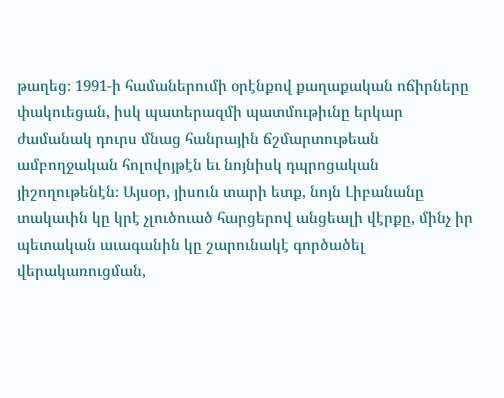թաղեց։ 1991-ի համաներումի օրէնքով քաղաքական ոճիրները փակուեցան, իսկ պատերազմի պատմութիւնը երկար ժամանակ դուրս մնաց հանրային ճշմարտութեան ամբողջական հոլովոյթէն եւ նոյնիսկ դպրոցական յիշողութենէն։ Այսօր, յիսուն տարի ետք, նոյն Լիբանանը տակաւին կը կրէ չլուծուած հարցերով անցեալի վէրքը, մինչ իր պետական աւագանին կը շարունակէ գործածել վերակառուցման,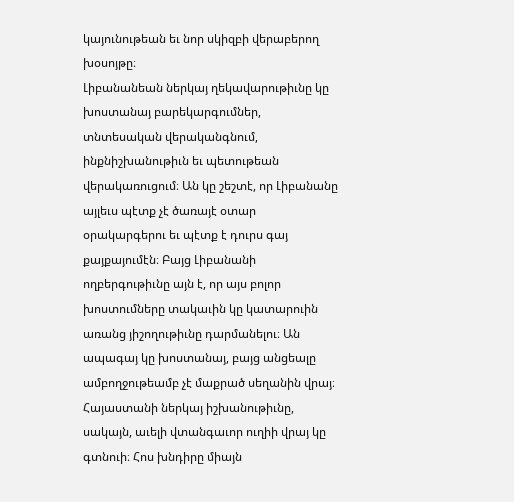կայունութեան եւ նոր սկիզբի վերաբերող խօսոյթը։
Լիբանանեան ներկայ ղեկավարութիւնը կը խոստանայ բարեկարգումներ, տնտեսական վերականգնում, ինքնիշխանութիւն եւ պետութեան վերակառուցում։ Ան կը շեշտէ, որ Լիբանանը այլեւս պէտք չէ ծառայէ օտար օրակարգերու եւ պէտք է դուրս գայ քայքայումէն։ Բայց Լիբանանի ողբերգութիւնը այն է, որ այս բոլոր խոստումները տակաւին կը կատարուին առանց յիշողութիւնը դարմանելու։ Ան ապագայ կը խոստանայ, բայց անցեալը ամբողջութեամբ չէ մաքրած սեղանին վրայ։
Հայաստանի ներկայ իշխանութիւնը, սակայն, աւելի վտանգաւոր ուղիի վրայ կը գտնուի։ Հոս խնդիրը միայն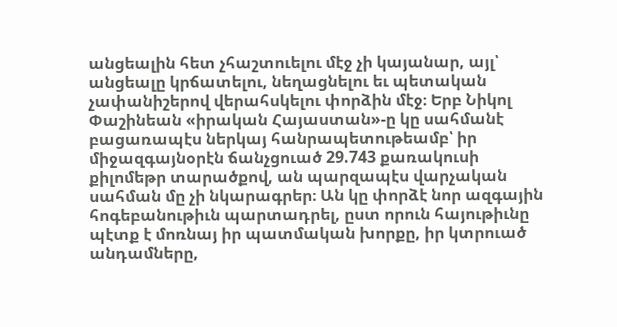անցեալին հետ չհաշտուելու մէջ չի կայանար, այլ՝ անցեալը կրճատելու, նեղացնելու եւ պետական չափանիշերով վերահսկելու փորձին մէջ։ Երբ Նիկոլ Փաշինեան «իրական Հայաստան»-ը կը սահմանէ բացառապէս ներկայ հանրապետութեամբ՝ իր միջազգայնօրէն ճանչցուած 29.743 քառակուսի քիլոմեթր տարածքով, ան պարզապէս վարչական սահման մը չի նկարագրեր։ Ան կը փորձէ նոր ազգային հոգեբանութիւն պարտադրել, ըստ որուն հայութիւնը պէտք է մոռնայ իր պատմական խորքը, իր կտրուած անդամները,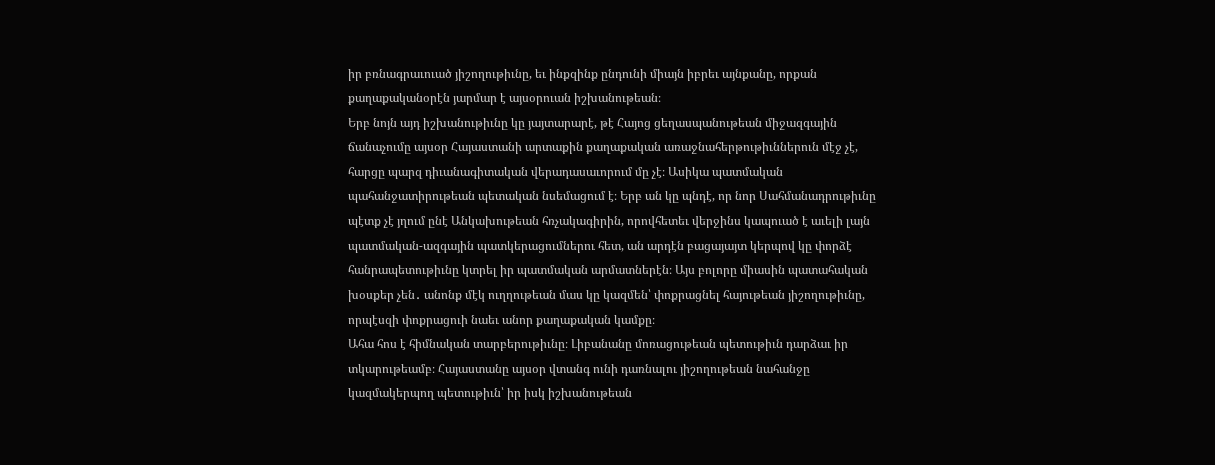իր բռնագրաւուած յիշողութիւնը, եւ ինքզինք ընդունի միայն իբրեւ այնքանը, որքան քաղաքականօրէն յարմար է այսօրուան իշխանութեան։
Երբ նոյն այդ իշխանութիւնը կը յայտարարէ, թէ Հայոց ցեղասպանութեան միջազգային ճանաչումը այսօր Հայաստանի արտաքին քաղաքական առաջնահերթութիւններուն մէջ չէ, հարցը պարզ դիւանագիտական վերադասաւորում մը չէ։ Ասիկա պատմական պահանջատիրութեան պետական նսեմացում է։ Երբ ան կը պնդէ, որ նոր Սահմանադրութիւնը պէտք չէ յղում ընէ Անկախութեան հռչակագիրին, որովհետեւ վերջինս կապուած է աւելի լայն պատմական-ազգային պատկերացումներու հետ, ան արդէն բացայայտ կերպով կը փորձէ հանրապետութիւնը կտրել իր պատմական արմատներէն։ Այս բոլորը միասին պատահական խօսքեր չեն․ անոնք մէկ ուղղութեան մաս կը կազմեն՝ փոքրացնել հայութեան յիշողութիւնը, որպէսզի փոքրացուի նաեւ անոր քաղաքական կամքը։
Ահա հոս է հիմնական տարբերութիւնը։ Լիբանանը մոռացութեան պետութիւն դարձաւ իր տկարութեամբ։ Հայաստանը այսօր վտանգ ունի դառնալու յիշողութեան նահանջը կազմակերպող պետութիւն՝ իր իսկ իշխանութեան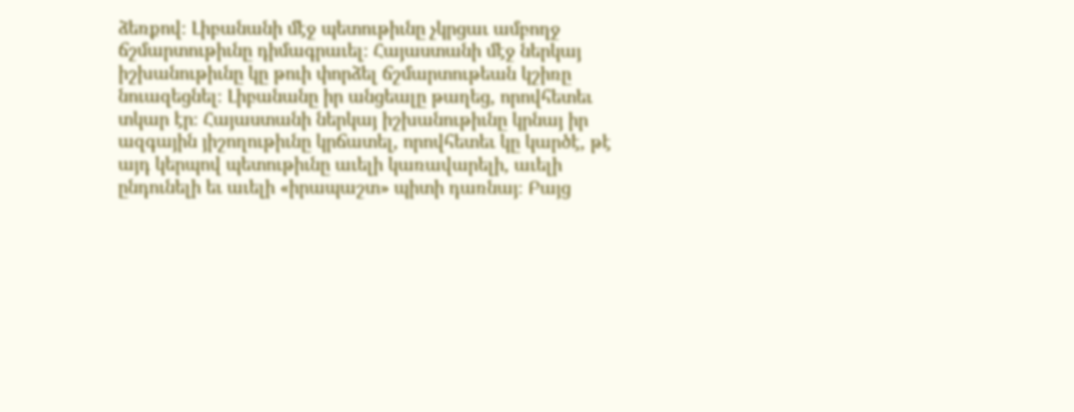ձեռքով։ Լիբանանի մէջ պետութիւնը չկրցաւ ամբողջ ճշմարտութիւնը դիմագրաւել։ Հայաստանի մէջ ներկայ իշխանութիւնը կը թուի փորձել ճշմարտութեան կշիռը նուազեցնել։ Լիբանանը իր անցեալը թաղեց, որովհետեւ տկար էր։ Հայաստանի ներկայ իշխանութիւնը կրնայ իր ազգային յիշողութիւնը կրճատել, որովհետեւ կը կարծէ, թէ այդ կերպով պետութիւնը աւելի կառավարելի, աւելի ընդունելի եւ աւելի «իրապաշտ» պիտի դառնայ։ Բայց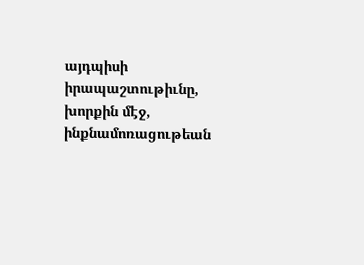այդպիսի իրապաշտութիւնը, խորքին մէջ, ինքնամոռացութեան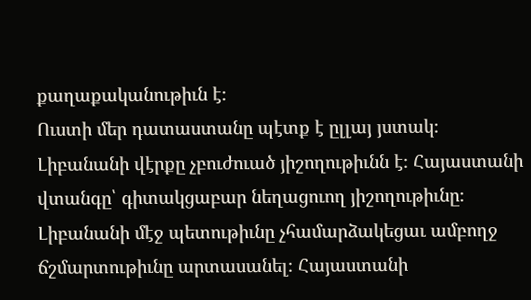քաղաքականութիւն է։
Ուստի մեր դատաստանը պէտք է ըլլայ յստակ։ Լիբանանի վէրքը չբուժուած յիշողութիւնն է։ Հայաստանի վտանգը՝ գիտակցաբար նեղացուող յիշողութիւնը։ Լիբանանի մէջ պետութիւնը չհամարձակեցաւ ամբողջ ճշմարտութիւնը արտասանել։ Հայաստանի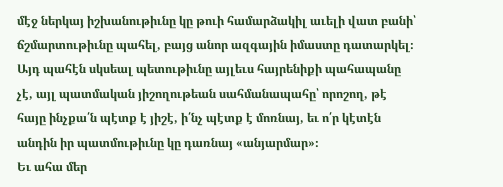մէջ ներկայ իշխանութիւնը կը թուի համարձակիլ աւելի վատ բանի՝ ճշմարտութիւնը պահել, բայց անոր ազգային իմաստը դատարկել։ Այդ պահէն սկսեալ պետութիւնը այլեւս հայրենիքի պահապանը չէ, այլ պատմական յիշողութեան սահմանապահը՝ որոշող, թէ հայը ինչքա՛ն պէտք է յիշէ, ի՛նչ պէտք է մոռնայ, եւ ո՛ր կէտէն անդին իր պատմութիւնը կը դառնայ «անյարմար»։
Եւ ահա մեր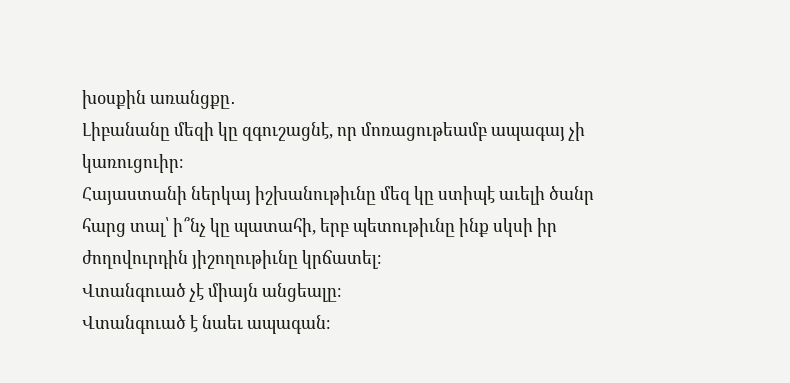խօսքին առանցքը․
Լիբանանը մեզի կը զգուշացնէ, որ մոռացութեամբ ապագայ չի կառուցուիր։
Հայաստանի ներկայ իշխանութիւնը մեզ կը ստիպէ աւելի ծանր հարց տալ՝ ի՞նչ կը պատահի, երբ պետութիւնը ինք սկսի իր ժողովուրդին յիշողութիւնը կրճատել։
Վտանգուած չէ միայն անցեալը։
Վտանգուած է նաեւ ապագան։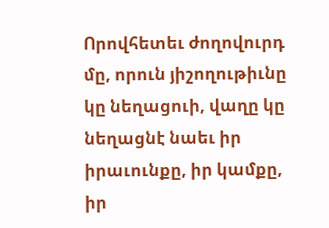Որովհետեւ ժողովուրդ մը, որուն յիշողութիւնը կը նեղացուի, վաղը կը նեղացնէ նաեւ իր իրաւունքը, իր կամքը, իր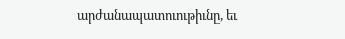արժանապատուութիւնը, եւ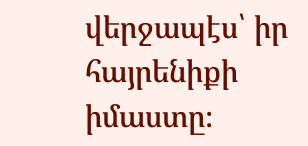վերջապէս՝ իր հայրենիքի իմաստը։